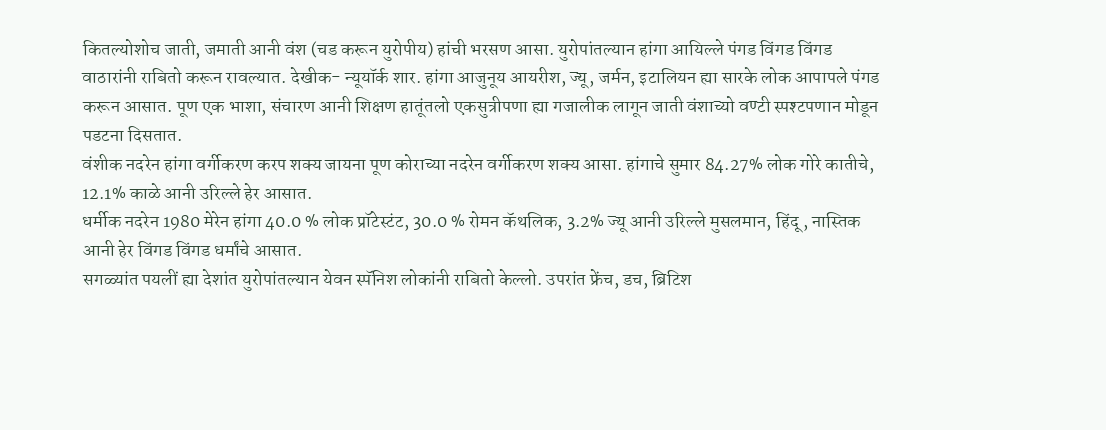कितल्योशोच जाती, जमाती आनी वंश (चड करून युरोपीय) हांची भरसण आसा. युरोपांतल्यान हांगा आयिल्ले पंगड विंगड विंगड वाठारांनी राबितो करून रावल्यात. देखीक- न्यूयॉर्क शार. हांगा आजुनूय आयरीश, ज्यू, जर्मन, इटालियन ह्या सारके लोक आपापले पंगड करून आसात. पूण एक भाशा, संचारण आनी शिक्षण हातूंतलो एकसुत्रीपणा ह्या गजालीक लागून जाती वंशाच्यो वण्टी स्पश्टपणान मोडून पडटना दिसतात.
वंशीक नदरेन हांगा वर्गीकरण करप शक्य जायना पूण कोराच्या नदरेन वर्गीकरण शक्य आसा. हांगाचे सुमार 84.27% लोक गोरे कातीचे, 12.1% काळे आनी उरिल्ले हेर आसात.
धर्मीक नदरेन 1980 मेरेन हांगा 40.0 % लोक प्रॉटेस्टंट, 30.0 % रोमन कॅथलिक, 3.2% ज्यू आनी उरिल्ले मुसलमान, हिंदू, नास्तिक आनी हेर विंगड विंगड धर्मांचे आसात.
सगळ्यांत पयलीं ह्या देशांत युरोपांतल्यान येवन स्पॅनिश लोकांनी राबितो केल्लो. उपरांत फ्रेंच, डच, ब्रिटिश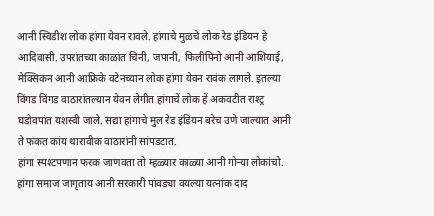आनी स्विडीश लोक हांगा येवन रावले. हांगाचे मुळचे लोक रेड इंडियन हे आदिवासी. उपरांतच्या काळांत चिनी, जपानी, फिलीपिनो आनी आशियाई, मेक्सिकन आनी आफ्रिके वटेनच्यान लोक हांगा येवन रावंक लागले. इतल्या विंगड विंगड वाठारांतल्यान येवन लेगीत हांगाचें लोक हें अकवटीत राश्ट्र घडोवपांत यशस्वी जाले. सद्या हांगाचे मुल रेड इंडियन बरेच उणे जाल्यात आनी ते फकत कांय थारावीक वाठारांनी सांपडटात.
हांगा स्पश्टपणान फरक जाणवता तो म्हळ्यार काळ्या आनी गोऱ्या लोकांचो. हांगा समाज जागृताय आनी सरकारी पांवड्या वयल्या यत्नांक दाद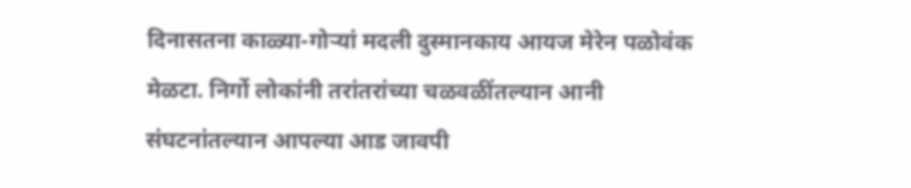दिनासतना काळ्या-गोऱ्यां मदली दुस्मानकाय आयज मेरेन पळोवंक मेळटा. निर्गो लोकांनी तरांतरांच्या चळवळींतल्यान आनी संघटनांतल्यान आपल्या आड जावपी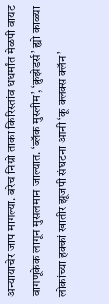अन्यायाचेर जाप मागल्या. बरेच निग्रो ताका किरिस्तांव धधर्मांत मेळपी वायट वागणूकेक लागून मुसलमान जाल्यात. ‘ब्लॅक मुस्लीम’, ‘क्रुझेडर्स’ ह्यो काळ्या लोकांच्या हक्कां खातीर झूजपी संघटना आनी ‘कू क्लक्स क्लॅन’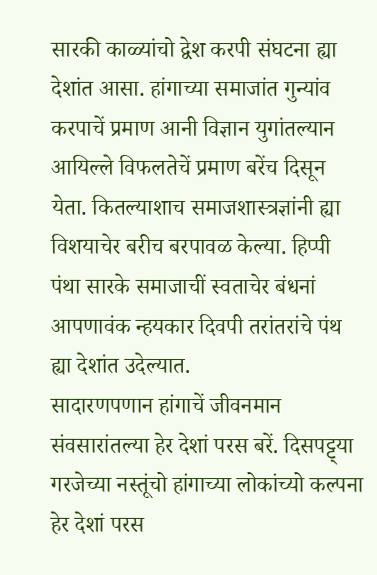सारकी काळ्यांचो द्वेश करपी संघटना ह्या देशांत आसा. हांगाच्या समाजांत गुन्यांव करपाचें प्रमाण आनी विज्ञान युगांतल्यान आयिल्ले विफलतेचें प्रमाण बरेंच दिसून येता. कितल्याशाच समाजशास्त्रज्ञांनी ह्या विशयाचेर बरीच बरपावळ केल्या. हिप्पी पंथा सारके समाजाचीं स्वताचेर बंधनां आपणावंक न्हयकार दिवपी तरांतरांचे पंथ ह्या देशांत उदेल्यात.
सादारणपणान हांगाचें जीवनमान संवसारांतल्या हेर देशां परस बरें. दिसपट्ट्या गरजेच्या नस्तूंचो हांगाच्या लोकांच्यो कल्पना हेर देशां परस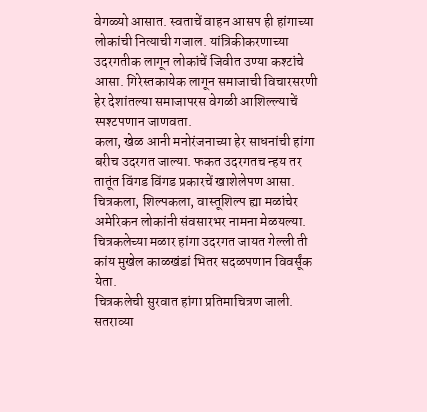वेगळ्यो आसात. स्वताचें वाहन आसप ही हांगाच्या लोकांची नित्याची गजाल. यांत्रिकीकरणाच्या उदरगतीक लागून लोकांचें जिवीत उण्या कश्टांचे आसा. गिरेस्तकायेक लागून समाजाची विचारसरणी हेर देशांतल्या समाजापरस वेगळी आशिल्ल्याचें स्पश्टपणान जाणवता.
कला, खेळ आनी मनोरंजनाच्या हेर साधनांची हांगा बरीच उदरगत जाल्या. फकत उदरगतच न्हय तर तातूंत विंगड विंगड प्रकारचें खाशेलेपण आसा. चित्रकला, शिल्पकला, वास्तूशिल्प ह्या मळांचेर अमेरिकन लोकांनी संवसारभर नामना मेळयल्या.
चित्रकलेच्या मळार हांगा उदरगत जायत गेल्ली ती कांय मुखेल काळखंडां भितर सदळपणान विवर्सूंक येता.
चित्रकलेची सुरवात हांगा प्रतिमाचित्रण जाली. सतराव्या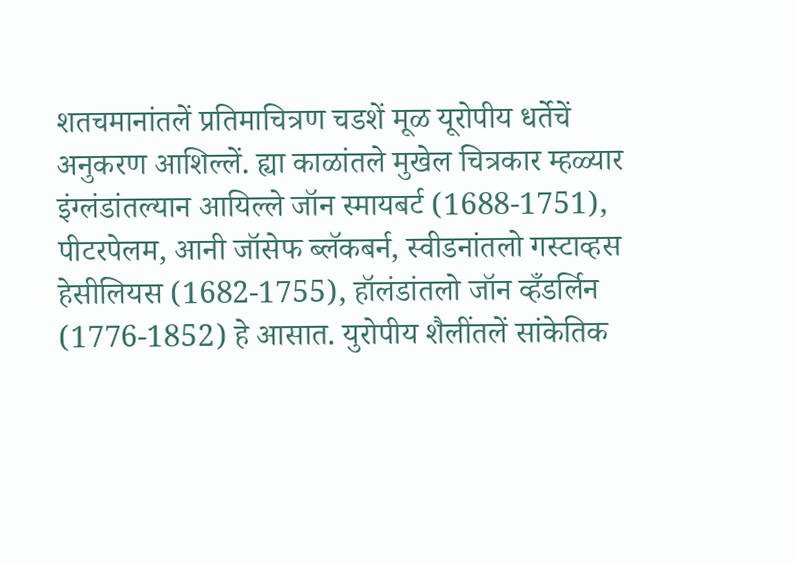शतचमानांतलें प्रतिमाचित्रण चडशें मूळ यूरोपीय धर्तेचें अनुकरण आशिल्लें. ह्या काळांतले मुखेल चित्रकार म्हळ्यार इंग्लंडांतल्यान आयिल्ले जॉन स्मायबर्ट (1688-1751), पीटरपेलम, आनी जॉसेफ ब्लॅकबर्न, स्वीडनांतलो गस्टाव्हस हेसीलियस (1682-1755), हॉलंडांतलो जॉन व्हँडर्लिन (1776-1852) हे आसात. युरोपीय शैलींतलें सांकेतिक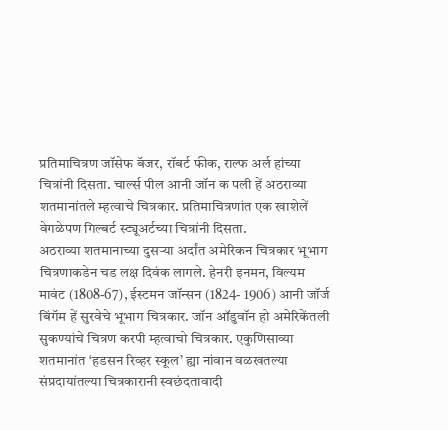प्रतिमाचित्रण जॉसेफ बॅजर, रॉबर्ट फीक, राल्फ अर्ल हांच्या चित्रांनी दिसता. चार्ल्स पील आनी जॉन क पली हें अठराव्या शतमानांतले म्हत्वाचे चित्रकार. प्रतिमाचित्रणांत एक खाशेलें वेगळेपण गिल्बर्ट स्ट्यूअर्टच्या चित्रांनी दिसता.
अठराव्या शतमानाच्या दुसऱ्या अर्दांत अमेरिकन चित्रकार भूभाग चित्रणाकडेन चड लक्ष दिवंक लागले. हेनरी इनमन, विल्यम मावंट (1808-67), ईस्टमन जॉन्सन (1824- 1906) आनी जॉर्ज बिंगॅम हें सुरवेचे भूभाग चित्रकार. जॉन ऑडुवॉन हो अमेरिकेंतली सुकण्यांचे चित्रण करपी म्हत्वाचो चित्रकार. एकुणिसाव्या शतमानांत ‘हडसन रिव्हर स्कूल’ ह्या नांवान वळखतल्या संप्रदायांतल्या चित्रकारानी स्वछंदतावादी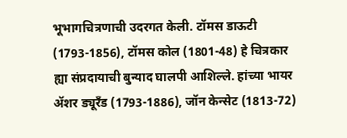भूभागचित्रणाची उदरगत केली. टॉमस डाऊटी (1793-1856), टॉमस कोल (1801-48) हे चित्रकार ह्या संप्रदायाची बुन्याद घालपी आशिल्ले. हांच्या भायर ॲशर ड्यूरँड (1793-1886), जॉन केन्सेट (1813-72)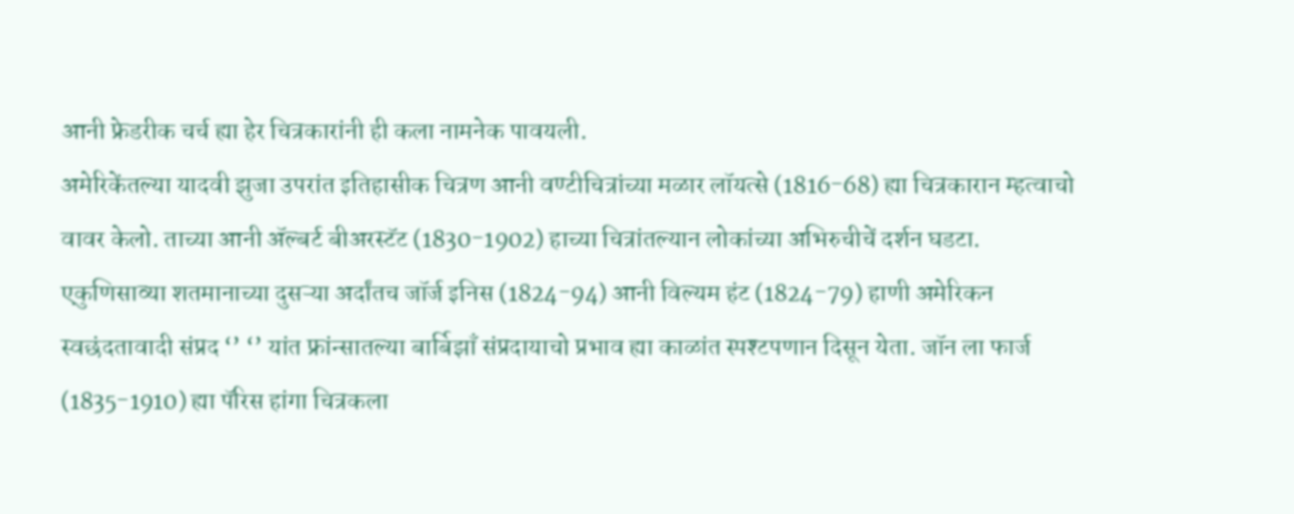आनी फ्रेडरीक चर्च ह्या हेर चित्रकारांनी ही कला नामनेक पावयली.
अमेरिकेंतल्या यादवी झुजा उपरांत इतिहासीक चित्रण आनी वण्टीचित्रांच्या मळार लॉयत्से (1816-68) ह्या चित्रकारान म्हत्वाचो वावर केलो. ताच्या आनी ॲल्बर्ट बीअरस्टॅट (1830-1902) हाच्या चित्रांतल्यान लोकांच्या अभिरुचीचें दर्शन घडटा.
एकुणिसाव्या शतमानाच्या दुसऱ्या अर्दांतच जॉर्ज इनिस (1824-94) आनी विल्यम हंट (1824-79) हाणी अमेरिकन स्वछंदतावादी संप्रद ‘’ ‘’ यांत फ्रांन्सातल्या बार्बिझाँ संप्रदायाचो प्रभाव ह्या काळांत स्पश्टपणान दिसून येता. जॉन ला फार्ज (1835-1910) ह्या पॅरिस हांगा चित्रकला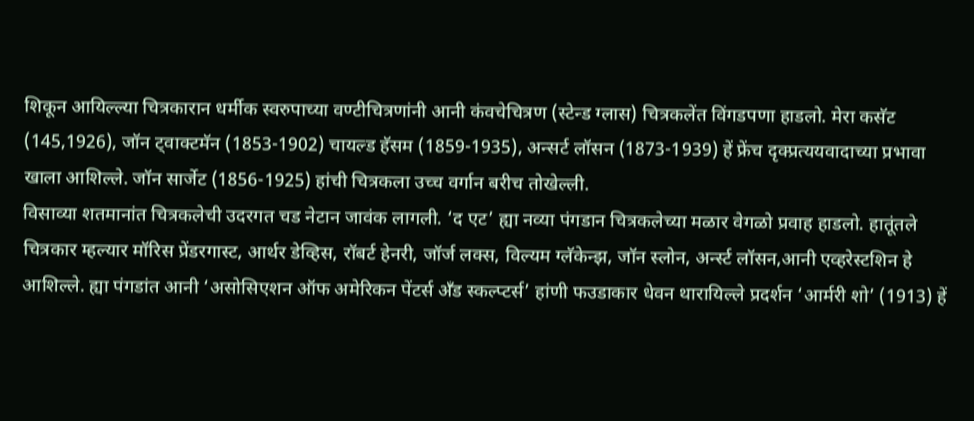शिकून आयिल्ल्या चित्रकारान धर्मीक स्वरुपाच्या वण्टीचित्रणांनी आनी कंवचेचित्रण (स्टेन्ड ग्लास) चित्रकलेंत विंगडपणा हाडलो. मेरा कसॅट (145,1926), जॉन ट्वाक्टमॅन (1853-1902) चायल्ड हॅसम (1859-1935), अन्सर्ट लॉसन (1873-1939) हें फ्रेंच दृक्प्रत्ययवादाच्या प्रभावा खाला आशिल्ले. जॉन सार्जेट (1856-1925) हांची चित्रकला उच्च वर्गान बरीच तोखेल्ली.
विसाव्या शतमानांत चित्रकलेची उदरगत चड नेटान जावंक लागली. ‘द एट’ ह्या नव्या पंगडान चित्रकलेच्या मळार वेगळो प्रवाह हाडलो. हातूंतले चित्रकार म्हल्यार मॉरिस प्रेंडरगास्ट, आर्थर डेव्हिस, रॉबर्ट हेनरी, जॉर्ज लक्स, विल्यम ग्लॅकेन्झ, जॉन स्लोन, अर्न्स्ट लॉसन,आनी एव्हरेस्टशिन हे आशिल्ले. ह्या पंगडांत आनी ‘असोसिएशन ऑफ अमेरिकन पेंटर्स अँड स्कल्प्टर्स’ हांणी फउडाकार धेवन थारायिल्ले प्रदर्शन ‘आर्मरी शो’ (1913) हें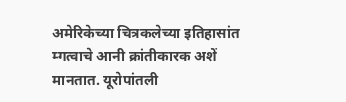अमेरिकेच्या चित्रकलेच्या इतिहासांत म्गत्वाचे आनी क्रांतीकारक अशें मानतात. यूरोपांतली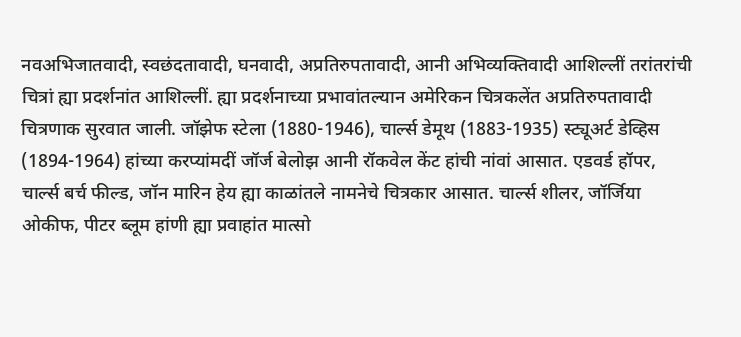नवअभिजातवादी, स्वछंदतावादी, घनवादी, अप्रतिरुपतावादी, आनी अभिव्यक्तिवादी आशिल्लीं तरांतरांची चित्रां ह्या प्रदर्शनांत आशिल्लीं. ह्या प्रदर्शनाच्या प्रभावांतल्यान अमेरिकन चित्रकलेंत अप्रतिरुपतावादी चित्रणाक सुरवात जाली. जॉझेफ स्टेला (1880-1946), चार्ल्स डेमूथ (1883-1935) स्ट्यूअर्ट डेव्हिस (1894-1964) हांच्या करप्यांमदीं जॉर्ज बेलोझ आनी रॉकवेल केंट हांची नांवां आसात. एडवर्ड हॉपर, चार्ल्स बर्च फील्ड, जॉन मारिन हेय ह्या काळांतले नामनेचे चित्रकार आसात. चार्ल्स शीलर, जॉर्जिया ओकीफ, पीटर ब्लूम हांणी ह्या प्रवाहांत मात्सो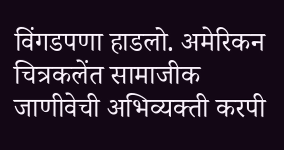विंगडपणा हाडलो. अमेरिकन चित्रकलेंत सामाजीक जाणीवेची अभिव्यक्ती करपी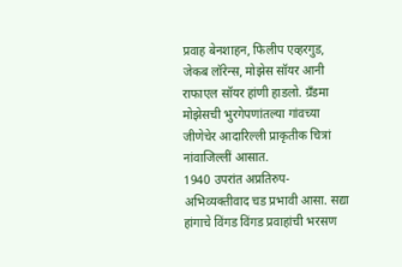प्रवाह बेनशाहन, फिलीप एव्हरगुड, जेकब लॉरेन्स, मोझेस सॉयर आनी राफाएल सॉयर हांणी हाडलो. ग्रँडमा मोझेसची भुरगेपणांतल्या गांवच्या जीणेचेर आदारिल्ली प्राकृतीक चित्रां नांवाजिल्लीं आसात.
1940 उपरांत अप्रतिरुप-अभिव्यक्तीवाद चड प्रभावी आसा. सद्या हांगाचे विंगड विंगड प्रवाहांची भरसण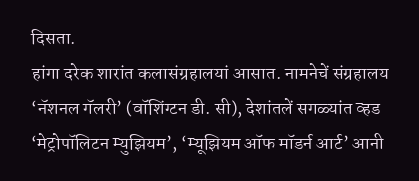दिसता.
हांगा दरेक शारांत कलासंग्रहालयां आसात. नामनेचें संग्रहालय ‘नॅशनल गॅलरी’ (वॉशिंग्टन डी. सी), देशांतलें सगळ्यांत व्हड ‘मेट्रोपॉलिटन म्युझियम’, ‘म्यूझियम ऑफ मॉडर्न आर्ट’ आनी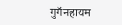गुगॅनहायम